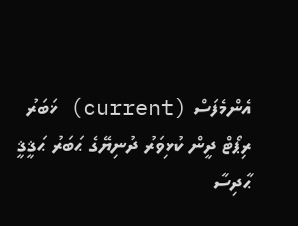އެންމެފަސް (current) ޚަބަރު ރިޕޯޓް ދީން ކުޅިވަރު ދުނިޔޭގެ ޙަބަރު ޙަޤީޤީ ޙާދިސާ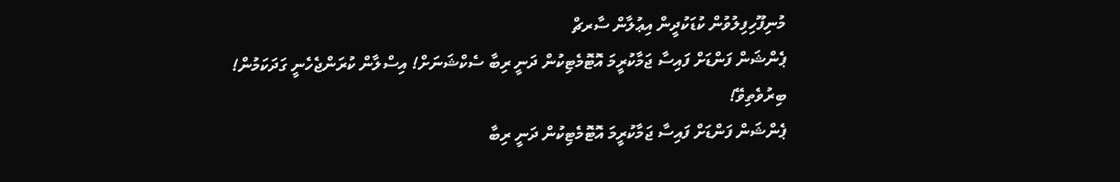މުނިފޫހިފިލުވުން ކުޑަކުދީން އިޢުލާން ސާރޗް
ޕެންޝަން ފަންޑަށް ފައިސާ ޖަމާކުރީމަ އޮޓޮމެޓިކުން ދަނީ ރިބާ ސެކްޝަނަށް! އިސްލާން ކުރަންޖެހެނީ ގަދަކަމުން! ބިރުވެތިވޭ!
ޕެންޝަން ފަންޑަށް ފައިސާ ޖަމާކުރީމަ އޮޓޮމެޓިކުން ދަނީ ރިބާ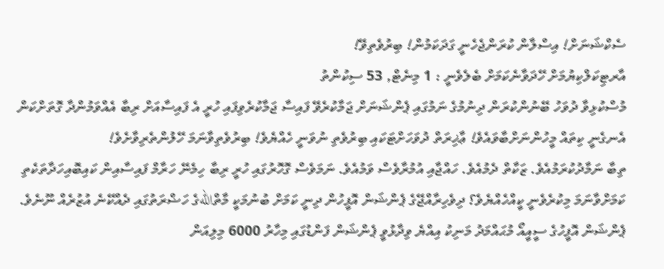ސެކްޝަނަށް! އިސްލާން ކުރަންޖެހެނީ ގަދަކަމުން! ބިރުވެތިވޭ!
އާރޓިކަލްކިޔުމަށް ހޭދަވާނެކަމަށް ބެލެވެނީ : 1 މިނެޓް, 53 ސިކުންތު
މުސްކުޅިވާ ދުވަހު ބޭނުންކުރަން ދިނުމުގެ ނަމުގައި ޕެންޝަނަށް ޖަމާކުރެވޭ ފައިސާ ޖަމާކުރެވިފައި ހުރީ އެ ފައިސާއަށް ރިބާ އެއްވަމުންދާ ގޮތަށްކަން އެނގެނީ ކިތައް މީހުންނަށްބާވައެވެ! ޢާޚިރަތް ދުވަހަށްޓަކައި ބިރުވެތި ނުވަނީ ހެއްޔެވެ! ބިރުވެތިވާނަމަ ހޭލުންތެރިވާށެވެ!
ތިބާ ނަމާދުކުރަމުއެވެ. ޒަކާތް ދެމުއެވެ. ހައްޖާއި އުމުރާވެސް ވަމުއެވެ. ނަމަވެސް ގޮހޮރުގައި ހުރީ ރިބާ ހިމެނޭ ހަރާމް ފައިސާއިން ކައިބޮއިހަދާތަކެތި ކަމަށްވާނަމަ މިކުރެވެނީ ކީއްހެއްޔެވެ؟ ދިވެހިރާއްޖޭގެ ޕެންޝަން އޮފީހުން ދިނީ ކަމަށް ބުނުމަކީ މާތްاللهގެ ހަޟްރަތުގައި ދެއްކޭނެ އުޒުރެއް ނޫނެވެ.
ޕެންޝަން އޮފީހުގެ ސީއީއޯ މުޙައްމަދު މަނިކު އިއްޔެ ވިދާޅުވީ ޕެންޝަން ފަންޑުގައި މިހާރު 6000 މިލިއަން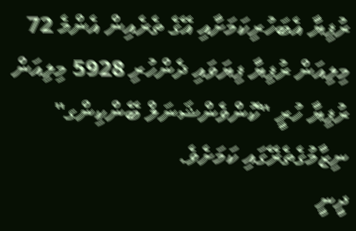ރުފިޔާ އެބަހުރިކަމަށާއި އޭގެ ތެރެއިން އެންމެ 72 މިލިއަން ރުފިޔާ ފިޔަވައި ދެންހުރި 5928 މިލިއަން ރުފިޔާ ހުރީ "ކޮންވެންޝަނަލް ބޭންކިންގ" ނިޒާމުގެތެރޭގައި ކަމަށެވެ.
ދީނީ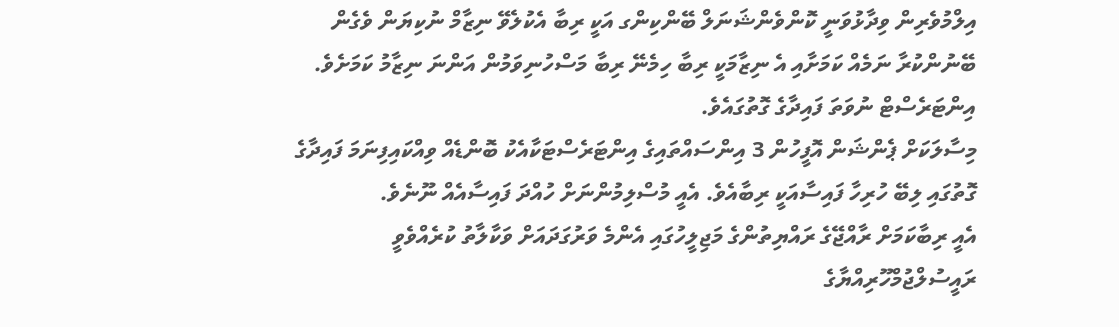އިލްމުވެރިން ވިދާޅުވަނީ ކޮންވެންޝަނަލް ބޭންކިންގ އަކީ ރިބާ އެކުލެވޭ ނިޒާމް ނުކިޔަން ވެގެން ބޭނުންކުރާ ނަމެއް ކަމަށާއި އެ ނިޒާމަކީ ރިބާ ހިމެނޭ ރިބާ މަސްހުނިވަމުން އަންނަ ނިޒާމު ކަމަށެވެ. އިންޓަރެސްޓް ނުވަތަ ފައިދާގެ ގޮތުގައެވެ.
މިސާލަކަށް ޕެންޝަން އޮފީހުން 3 އިންސައްތައިގެ އިންޓަރެސްޓަކާއެކު ބޮންޑެއް ވިއްކައިފިނަމަ ފައިދާގެ ގޮތުގައި ލިބޭ ހުރިހާ ފައިސާއަކީ ރިބާއެވެ. އެއީ މުސްލިމުންނަށް ހުއްދަ ފައިސާއެއް ނޫނެވެ.
އެއީ ރިބާކަމަށް ރާއްޖޭގެ ރައްޔިތުންގެ މަޖިލީހުގައި އެންމެ ވަރުގަދައަށް ވަކާލާތު ކުރެއްވެވީ ރައީސުލްޖުމްހޫރިއްޔާގެ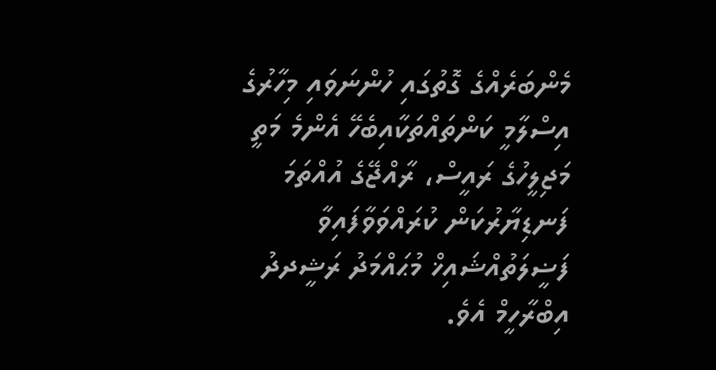މެންބަރެއްގެ ގޮތުގައި ހުންނަވައި މިހާރުގެ އިސްލާމީ ކަންތައްތަކާއިބެހޭ އެންމެ މަތީ މަޖިލީހުގެ ރައީސް، ރާއްޖޭގެ އުއްތަމަ ފަނޑިޔާރުކަން ކުރައްވަވާފައިވާ ފަޟީލަތުއްޝައިޚް މުޙައްމަދު ރަޝީދދު އިބްރާހީމް އެވެ.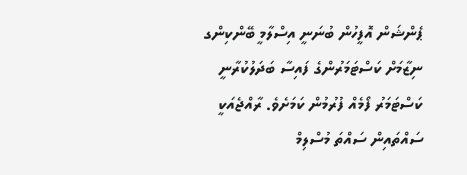ޕެންޝަން އޮފީހުން ބުނަނީ އިސްލާމީ ބޭންކިންގ ނިޒާމަށް ކަސްޓަމަރުންގެ ފައިސާ ބަދަލުކުރާނީ ކަސްޓަމަރު ފޯމެއް ފުރުމުން ކަމަށެވެ. ރާއްޖެއަކީ ސައްތައިން ސައްތަ މުސްލިމް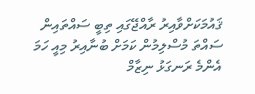ޤައުމަކަށްވާއިރު ރާއްޖޭގައި ތިބީ ސައްތައިން ސައްތަ މުސްލިމުން ކަމަށް ބުނާއިރު މިއީ ހަމަ އެންމެ ރަނގަޅު ނިޒާމް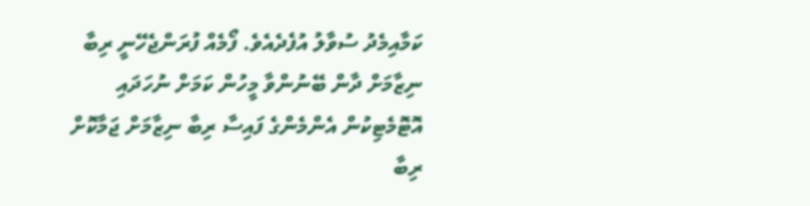ކަމާއިމެދު ސުވާލު އުފެދެއެވެ. ފޯމެއް ފުރަންޖެހޭނީ ރިބާ ނިޒާމަށް ދާން ބޭނުންވާ މީހުން ކަމަށް ނުހަދައި އޮޓޮމެޓިކުން އެންމެންގެ ފައިސާ ރިބާ ނިޒާމަށް ޖަމާކޮށް ރިބާ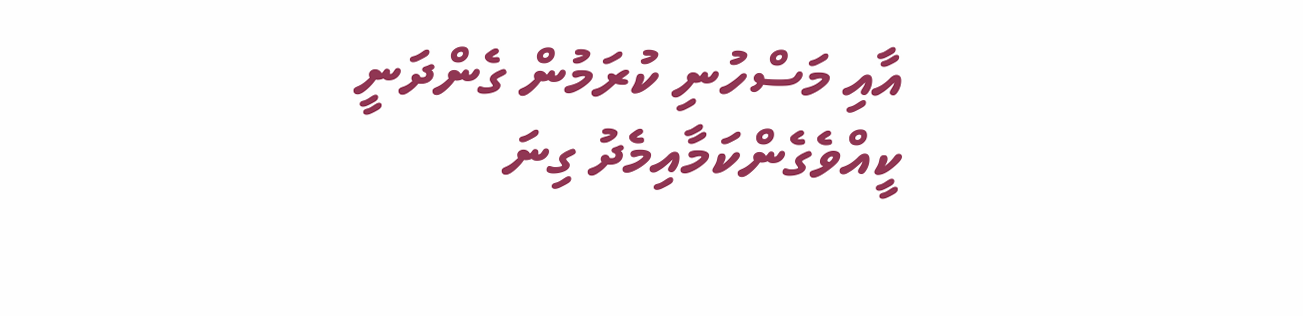އާއި މަސްހުނި ކުރަމުން ގެންދަނީ ކީއްވެގެންކަމާއިމެދު ގިނަ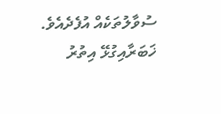ސުވާލުތަކެއް އުފެދެއެވެ.
ޚަބަރާއިގުޅޭ އިތުރު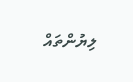ލިޔުންތައް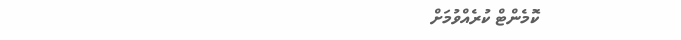ކޮމެންޓް ކުރެއްވުމަށް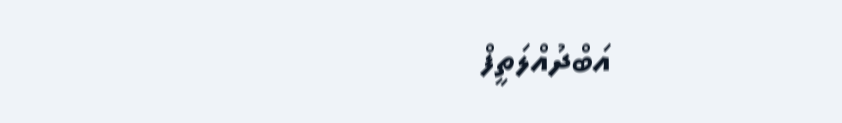އަބްދުއްލަތީފް